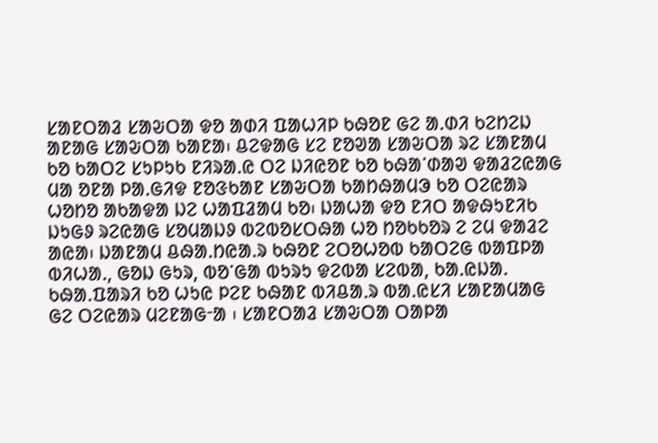ᱥᱟᱱᱛᱟᱲ ᱥᱟᱶᱛᱟ ᱫᱚ ᱟᱰᱤ ᱯᱟᱦᱤᱞ ᱠᱷᱚᱱ ᱜᱮ ᱟ.ᱰᱤ ᱠᱮᱴᱮᱡ ᱟᱱᱟᱜ ᱥᱟᱶᱛᱟ ᱠᱟᱱᱟ᱾ ᱪᱮᱫᱟᱜ ᱥᱮ ᱱᱚᱣᱟ ᱥᱟᱶᱛᱟ ᱨᱮ ᱥᱟᱱᱟᱢ ᱠᱚ ᱠᱟᱛᱮ ᱥᱩᱞᱩᱠ ᱱᱤᱨᱟ.ᱭ ᱛᱮ ᱡᱤᱭᱚᱱ ᱠᱚ ᱠᱷᱟᱸᱰᱟᱣ ᱫᱟᱲᱮᱭᱟᱜ ᱢᱟ ᱚᱱᱟ ᱞᱟ.ᱜᱤᱫ ᱱᱚᱝᱠᱟᱱ ᱥᱟᱶᱛᱟ ᱠᱟᱴᱷᱟᱢᱳ ᱠᱚ ᱛᱮᱭᱟᱨ ᱦᱚᱴᱚ ᱟᱠᱟᱫᱟ ᱡᱮ ᱦᱟᱯᱲᱟᱢ ᱠᱚ᱾ ᱡᱟᱦᱟ ᱫᱚ ᱱᱤᱛ ᱟᱫᱷᱩᱱᱤᱠ ᱡᱩᱜᱽ ᱨᱮᱭᱟᱜ ᱥᱚᱢᱟᱡᱽ ᱵᱮᱵᱚᱥᱛᱷᱟ ᱦᱚ ᱴᱚᱠᱠᱚᱨ ᱮ ᱮᱢ ᱫᱟᱲᱮ ᱟᱭᱟ᱾ ᱡᱟᱱᱟᱢ ᱪᱷᱟ.ᱴᱭᱟ.ᱨ ᱠᱷᱚᱱ ᱮᱛᱚᱦᱚᱵ ᱠᱟᱛᱮᱜ ᱵᱟᱯᱞᱟ ᱵᱤᱦᱟ., ᱜᱚᱡ ᱜᱩᱨ, ᱵᱚᱸᱜᱟ ᱵᱩᱨᱩ ᱫᱮᱵᱟ ᱥᱮᱵᱟ, ᱠᱟ.ᱭᱡᱟ. ᱠᱷᱟ.ᱯᱟᱨᱤ ᱠᱚ ᱦᱩᱭ ᱞᱮᱱ ᱠᱷᱟᱱ ᱵᱤᱪᱟᱹᱨ ᱵᱟ.ᱭᱥᱤ ᱥᱟᱱᱟᱢᱟᱜ ᱜᱮ ᱛᱮᱭᱟᱨ ᱢᱮᱱᱟᱜᱼᱟ ᱾ ᱥᱟᱱᱛᱟᱲ ᱥᱟᱶᱛᱟ ᱛᱟᱞᱟ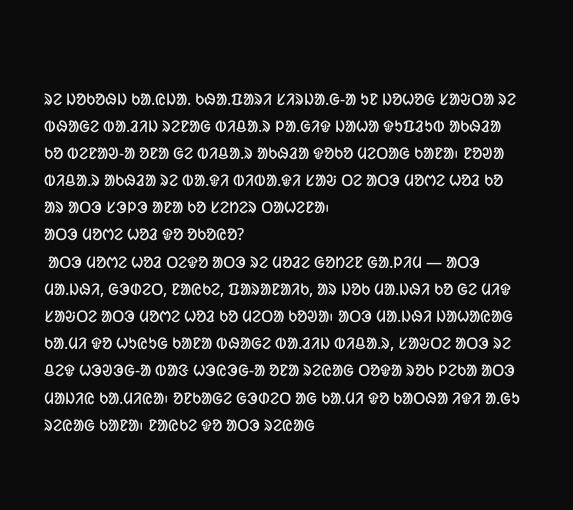ᱨᱮ ᱡᱚᱠᱚᱷᱡ ᱠᱟ.ᱭᱡᱟ. ᱠᱷᱟ.ᱯᱟᱨᱤ ᱥᱤᱨᱡᱟ.ᱜ-ᱟ ᱩᱱ ᱡᱚᱦᱚᱜ ᱥᱟᱶᱛᱟ ᱨᱮ ᱵᱷᱟᱜᱮ ᱵᱟ.ᱲᱤᱡ ᱨᱮᱱᱟᱜ ᱵᱤᱪᱟ.ᱨ ᱞᱟ.ᱜᱤᱫ ᱡᱟᱦᱟ ᱫᱩᱯᱲᱩᱵ ᱟᱠᱷᱲᱟ ᱠᱚ ᱵᱮᱱᱟᱣ-ᱟ ᱚᱱᱟ ᱜᱮ ᱵᱤᱪᱟ.ᱨ ᱟᱠᱷᱲᱟ ᱫᱚᱠᱚ ᱢᱮᱛᱟᱜ ᱠᱟᱱᱟ᱾ ᱱᱚᱣᱟ ᱵᱤᱪᱟ.ᱨ ᱟᱠᱷᱲᱟ ᱨᱮ ᱵᱟ.ᱫᱤ ᱵᱤᱵᱟ.ᱫᱤ ᱥᱟᱶ ᱛᱮ ᱟᱛᱳ ᱢᱚᱬᱮ ᱦᱚᱲ ᱠᱚ ᱟᱨ ᱟᱛᱳ ᱥᱳᱞᱳ ᱟᱱᱟ ᱠᱚ ᱥᱮᱴᱮᱨ ᱛᱟᱦᱮᱱᱟ᱾
ᱟᱛᱳ ᱢᱚᱬᱮ ᱦᱚᱲ ᱫᱚ ᱚᱠᱚᱭᱚ?
 ᱟᱛᱳ ᱢᱚᱬᱮ ᱦᱚᱲ ᱛᱮᱫᱚ ᱟᱛᱳ ᱨᱮ ᱢᱚᱲᱮ ᱜᱚᱴᱮᱱ ᱜᱟ.ᱞᱤᱢ — ᱟᱛᱳ ᱢᱟ.ᱡᱷᱤ, ᱜᱳᱰᱮᱛ, ᱱᱟᱭᱠᱮ, ᱯᱟᱨᱟᱱᱟᱤᱠ, ᱟᱨ ᱡᱚᱠ ᱢᱟ.ᱡᱷᱤ ᱠᱚ ᱜᱮ ᱢᱤᱫ ᱥᱟᱶᱛᱮ ᱟᱛᱳ ᱢᱚᱬᱮ ᱦᱚᱲ ᱠᱚ ᱢᱮᱛᱟ ᱠᱚᱣᱟ᱾ ᱟᱛᱳ ᱢᱟ.ᱡᱷᱤ ᱡᱟᱦᱟᱭᱟᱜ ᱠᱟ.ᱢᱤ ᱫᱚ ᱦᱩᱭᱩᱜ ᱠᱟᱱᱟ ᱵᱷᱟᱜᱮ ᱵᱟ.ᱲᱤᱡ ᱵᱤᱪᱟ.ᱨ, ᱥᱟᱶᱛᱮ ᱟᱛᱳ ᱨᱮ ᱪᱮᱫ ᱦᱳᱣᱳᱜ-ᱟ ᱵᱟᱝ ᱦᱳᱭᱳᱜ-ᱟ ᱚᱱᱟ ᱨᱮᱭᱟᱜ ᱛᱚᱫᱟ ᱨᱚᱠ ᱞᱮᱠᱟ ᱟᱛᱳ ᱢᱟᱡᱤᱭ ᱠᱟ.ᱢᱤᱭᱟ᱾ ᱚᱱᱠᱟᱜᱮ ᱜᱳᱰᱮᱛ ᱟᱜ ᱠᱟ.ᱢᱤ ᱫᱚ ᱠᱟᱛᱷᱟ ᱤᱫᱤ ᱟ.ᱜᱩ ᱨᱮᱭᱟᱜ ᱠᱟᱱᱟ᱾ ᱱᱟᱭᱠᱮ ᱫᱚ ᱟᱛᱳ ᱨᱮᱭᱟᱜ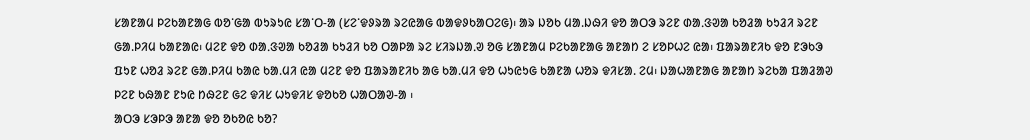ᱥᱟᱱᱟᱢ ᱞᱮᱠᱟᱱᱟᱜ ᱵᱚᱸᱜᱟ ᱵᱩᱨᱩᱭ ᱥᱟᱸᱛ-ᱟ (ᱥᱮᱸᱫᱽᱨᱟ ᱨᱮᱭᱟᱜ ᱵᱟᱫᱽᱠᱟᱛᱮᱜ)᱾ ᱟᱨ ᱡᱚᱠ ᱢᱟ.ᱡᱷᱤ ᱫᱚ ᱟᱛᱳ ᱨᱮᱱ ᱰᱟᱹᱝᱣᱟ ᱠᱚᱲᱟ ᱠᱩᱲᱤ ᱨᱮᱱ ᱜᱟ.ᱞᱤᱢ ᱠᱟᱱᱟᱭ᱾ ᱢᱮᱱ ᱫᱚ ᱰᱟᱹᱝᱣᱟ ᱠᱚᱲᱟ ᱠᱩᱲᱤ ᱠᱚ ᱛᱟᱞᱟ ᱨᱮ ᱥᱤᱨᱡᱟᱹᱣ ᱚᱜ ᱥᱟᱱᱟᱢ ᱞᱮᱠᱟᱱᱟᱜ ᱟᱱᱟᱴ ᱮ ᱥᱚᱞᱦᱮ ᱭᱟ᱾ ᱯᱟᱨᱟᱱᱤᱠ ᱫᱚ ᱱᱳᱠᱳ ᱯᱩᱱ ᱦᱚᱲ ᱨᱮᱱ ᱜᱟ.ᱞᱤᱢ ᱠᱟᱭ ᱠᱟ.ᱢᱤ ᱭᱟ ᱢᱮᱱ ᱫᱚ ᱯᱟᱨᱟᱱᱤᱠ ᱟᱜ ᱠᱟ.ᱢᱤ ᱫᱚ ᱦᱩᱭᱩᱜ ᱠᱟᱱᱟ ᱦᱚᱨ ᱫᱤᱥᱟ. ᱮᱢ᱾ ᱡᱟᱦᱟᱱᱟᱜ ᱟᱱᱟᱴ ᱨᱮᱠᱟ ᱯᱟᱲᱟᱣ ᱞᱮᱱ ᱠᱷᱟᱱ ᱱᱩᱭ ᱴᱷᱮᱱ ᱜᱮ ᱫᱤᱥ ᱦᱩᱫᱤᱥ ᱫᱚᱠᱚ ᱦᱟᱛᱟᱣ-ᱟ ᱾
ᱟᱛᱳ ᱥᱳᱞᱳ ᱟᱱᱟ ᱫᱚ ᱚᱠᱚᱭ ᱠᱚ?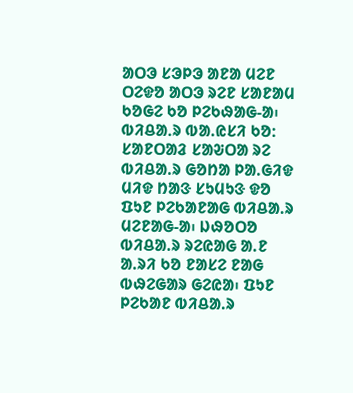ᱟᱛᱳ ᱥᱳᱞᱳ ᱟᱱᱟ ᱢᱮᱱ ᱛᱮᱫᱚ ᱟᱛᱳ ᱨᱮᱱ ᱥᱟᱱᱟᱢ ᱠᱚᱜᱮ ᱠᱚ ᱞᱮᱠᱷᱟᱜ-ᱟ᱾
ᱵᱤᱪᱟᱹᱨ ᱵᱟ.ᱭᱥᱤ ᱠᱚᱺ ᱥᱟᱱᱛᱟᱲ ᱥᱟᱶᱛᱟ ᱨᱮ ᱵᱤᱪᱟ.ᱨ ᱜᱚᱴᱟ ᱞᱟ.ᱜᱤᱫ ᱢᱤᱫ ᱴᱟᱝ ᱥᱩᱢᱩᱝ ᱫᱚ ᱯᱩᱱ ᱞᱮᱠᱟᱱᱟᱜ ᱵᱤᱪᱟ.ᱨ ᱢᱮᱱᱟᱜ-ᱟ᱾ ᱡᱷᱚᱛᱚ ᱵᱤᱪᱟ.ᱨ ᱨᱮᱭᱟᱜ ᱟ.ᱱ ᱟ.ᱨᱤ ᱠᱚ ᱱᱟᱥᱮ ᱱᱟᱜ ᱵᱷᱮᱜᱟᱨ ᱜᱮᱭᱟ᱾ ᱯᱩᱱ ᱞᱮᱠᱟᱱ ᱵᱤᱪᱟ.ᱨ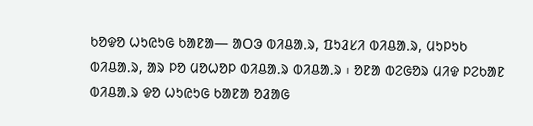ᱠᱚᱫᱚ ᱦᱩᱭᱩᱜ ᱠᱟᱱᱟ— ᱟᱛᱳ ᱵᱤᱪᱟᱹᱨ, ᱯᱩᱲᱥᱤ ᱵᱤᱪᱟ.ᱨ, ᱢᱩᱞᱩᱠ ᱵᱤᱪᱟ.ᱨ, ᱟᱨ ᱞᱚ ᱢᱚᱦᱚᱞ ᱵᱤᱪᱟ.ᱨ ᱵᱤᱪᱟᱹᱨ ᱾ ᱚᱱᱟ ᱵᱮᱜᱚᱨ ᱢᱤᱫ ᱞᱮᱠᱟᱱ ᱵᱤᱪᱟᱹᱨ ᱫᱚ ᱦᱩᱭᱩᱜ ᱠᱟᱱᱟ ᱚᱲᱟᱜ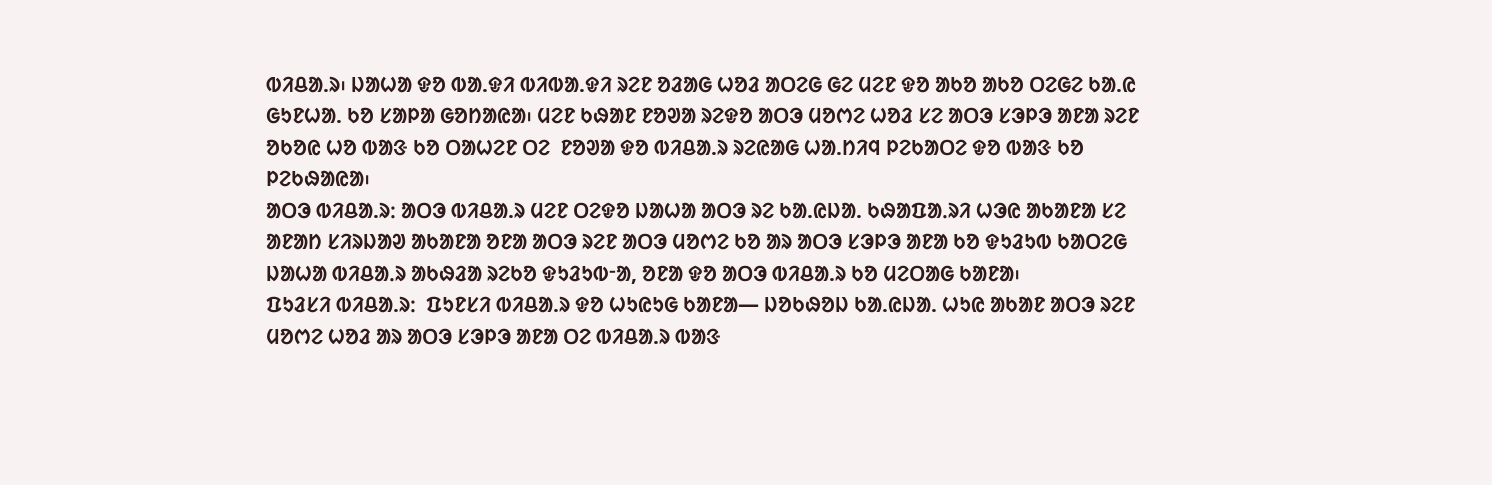ᱵᱤᱪᱟ.ᱨ᱾ ᱡᱟᱦᱟ ᱫᱚ ᱵᱟ.ᱫᱤ ᱵᱤᱵᱟ.ᱫᱤ ᱨᱮᱱ ᱚᱲᱟᱜ ᱦᱚᱲ ᱟᱛᱮᱜ ᱜᱮ ᱢᱮᱱ ᱫᱚ ᱟᱠᱚ ᱟᱠᱚ ᱛᱮᱜᱮ ᱠᱟ.ᱭ ᱜᱩᱱᱦᱟ. ᱠᱚ ᱥᱟᱞᱟ ᱜᱚᱴᱟᱭᱟ᱾ ᱢᱮᱱ ᱠᱷᱟᱱ ᱱᱚᱣᱟ ᱨᱮᱫᱚ ᱟᱛᱳ ᱢᱚᱬᱮ ᱦᱚᱲ ᱥᱮ ᱟᱛᱳ ᱥᱳᱞᱳ ᱟᱱᱟ ᱨᱮᱱ ᱚᱠᱚᱭ ᱦᱚ ᱵᱟᱝ ᱠᱚ ᱛᱟᱦᱮᱱ ᱛᱮ  ᱱᱚᱣᱟ ᱫᱚ ᱵᱤᱪᱟ.ᱨ ᱨᱮᱭᱟᱜ ᱦᱟ.ᱴᱤᱧ ᱞᱮᱠᱟᱛᱮ ᱫᱚ ᱵᱟᱝ ᱠᱚ ᱞᱮᱠᱷᱟᱭᱟ᱾
ᱟᱛᱳ ᱵᱤᱪᱟ.ᱨᱺ ᱟᱛᱳ ᱵᱤᱪᱟ.ᱨ ᱢᱮᱱ ᱛᱮᱫᱚ ᱡᱟᱦᱟ ᱟᱛᱳ ᱨᱮ ᱠᱟ.ᱭᱡᱟ. ᱠᱷᱟᱯᱟᱹᱨᱤ ᱦᱳᱭ ᱟᱠᱟᱱᱟ ᱥᱮ ᱟᱱᱟᱴ ᱥᱤᱨᱡᱟᱣ ᱟᱠᱟᱱᱟ ᱚᱱᱟ ᱟᱛᱳ ᱨᱮᱱ ᱟᱛᱳ ᱢᱚᱬᱮ ᱠᱚ ᱟᱨ ᱟᱛᱳ ᱥᱳᱞᱳ ᱟᱱᱟ ᱠᱚ ᱫᱩᱲᱩᱵ ᱠᱟᱛᱮᱜ ᱡᱟᱦᱟ ᱵᱤᱪᱟᱹᱨ ᱟᱠᱷᱲᱟ ᱨᱮᱠᱚ ᱫᱩᱲᱩᱵᱼᱟ, ᱚᱱᱟ ᱫᱚ ᱟᱛᱳ ᱵᱤᱪᱟ.ᱨ ᱠᱚ ᱢᱮᱛᱟᱜ ᱠᱟᱱᱟ᱾
ᱯᱩᱲᱥᱤ ᱵᱤᱪᱟ.ᱨᱺ  ᱯᱩᱱᱥᱤ ᱵᱤᱪᱟ.ᱨ ᱫᱚ ᱦᱩᱭᱩᱜ ᱠᱟᱱᱟ— ᱡᱚᱠᱷᱚᱡ ᱠᱟ.ᱭᱡᱟ. ᱦᱩᱭ ᱟᱠᱟᱱ ᱟᱛᱳ ᱨᱮᱱ ᱢᱚᱬᱮ ᱦᱚᱲ ᱟᱨ ᱟᱛᱳ ᱥᱳᱞᱳ ᱟᱱᱟ ᱛᱮ ᱵᱤᱪᱟ.ᱨ ᱵᱟᱝ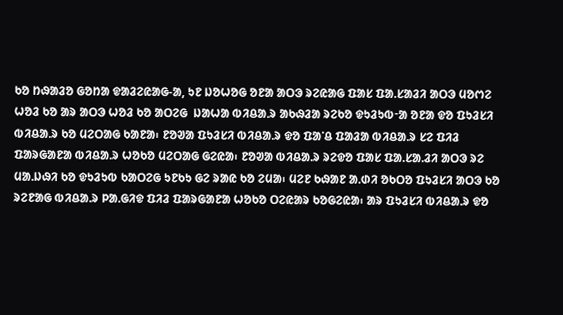ᱠᱚ ᱴᱷᱟᱲᱚ ᱜᱚᱴᱟ ᱫᱟᱲᱮᱭᱟᱜ-ᱟ, ᱩᱱ ᱡᱚᱦᱚᱜ ᱚᱱᱟ ᱟᱛᱳ ᱨᱮᱭᱟᱜ ᱯᱟᱥ ᱯᱟ.ᱥᱟᱲᱤ ᱟᱛᱳ ᱢᱚᱬᱮ ᱦᱚᱲ ᱠᱚ ᱟᱨ ᱟᱛᱳ ᱦᱚᱲ ᱠᱚ ᱟᱛᱮᱜ  ᱡᱟᱦᱟ ᱵᱤᱪᱟᱹᱨ ᱟᱠᱷᱲᱟ ᱨᱮᱠᱚ ᱫᱩᱲᱩᱵᱼᱟ ᱚᱱᱟ ᱫᱚ ᱯᱩᱲᱥᱤ ᱵᱤᱪᱟ.ᱨ ᱠᱚ ᱢᱮᱛᱟᱜ ᱠᱟᱱᱟ᱾ ᱱᱚᱣᱟ ᱯᱩᱲᱥᱤ ᱵᱤᱪᱟ.ᱨ ᱫᱚ ᱯᱟᱸᱪ ᱯᱟᱲᱟ ᱵᱤᱪᱟ.ᱨ ᱥᱮ ᱯᱤᱲ ᱯᱟᱨᱜᱟᱱᱟ ᱵᱤᱪᱟ.ᱨ ᱦᱚᱠᱚ ᱢᱮᱛᱟᱜ ᱜᱮᱭᱟ᱾ ᱱᱚᱣᱟ ᱵᱤᱪᱟ.ᱨ ᱨᱮᱫᱚ ᱯᱟᱥ ᱯᱟ.ᱥᱟ.ᱲᱤ ᱟᱛᱳ ᱨᱮ ᱢᱟ.ᱡᱷᱤ ᱠᱚ ᱫᱩᱲᱩᱵ ᱠᱟᱛᱮᱜ ᱩᱱᱠᱩ ᱜᱮ ᱨᱟᱭ ᱠᱚ ᱮᱢᱟ᱾ ᱢᱮᱱ ᱠᱷᱟᱱ ᱟ.ᱰᱤ ᱚᱠᱛᱚ ᱯᱩᱲᱥᱤ ᱟᱛᱳ ᱠᱚ ᱨᱮᱱᱟᱜ ᱵᱤᱪᱟ.ᱨ ᱞᱟ.ᱜᱤᱫ ᱯᱤᱲ ᱯᱟᱨᱜᱟᱱᱟ ᱦᱚᱠᱚ ᱛᱮᱭᱟᱨ ᱠᱚᱜᱮᱭᱟ᱾ ᱟᱨ ᱯᱩᱲᱥᱤ ᱵᱤᱪᱟ.ᱨ ᱫᱚ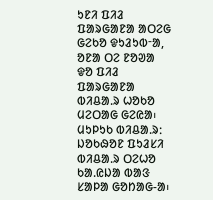ᱩᱱᱤ ᱯᱤᱲ ᱯᱟᱨᱜᱟᱱᱟ ᱟᱛᱮᱜ ᱜᱮᱠᱚ ᱫᱩᱲᱩᱵᱼᱟ, ᱚᱱᱟ ᱛᱮ ᱱᱚᱣᱟ ᱫᱚ ᱯᱤᱲ ᱯᱟᱨᱜᱟᱱᱟ ᱵᱤᱪᱟ.ᱨ ᱦᱚᱠᱚ ᱢᱮᱛᱟᱜ ᱜᱮᱭᱟ᱾
ᱢᱩᱞᱩᱠ ᱵᱤᱪᱟ.ᱨᱺ   ᱡᱚᱠᱷᱚᱱ ᱯᱩᱲᱥᱤ ᱵᱤᱪᱟ.ᱨ ᱛᱮᱦᱚ ᱠᱟ.ᱭᱡᱟ ᱵᱟᱝ ᱥᱟᱞᱟ ᱜᱚᱴᱟᱜ-ᱟ᱾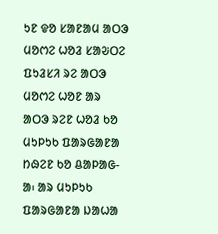ᱩᱱ ᱫᱚ ᱥᱟᱱᱟᱢ ᱟᱛᱳ ᱢᱚᱬᱮ ᱦᱚᱲ ᱥᱟᱶᱛᱮ ᱯᱩᱲᱥᱤ ᱨᱮ ᱟᱛᱳ ᱢᱚᱬᱮ ᱦᱚᱱ ᱟᱨ ᱟᱛᱳ ᱨᱮᱱ ᱦᱚᱲ ᱠᱚ ᱢᱩᱞᱩᱠ ᱯᱟᱨᱜᱟᱱᱟ ᱴᱷᱮᱱ ᱠᱚ ᱪᱟᱞᱟᱜ-ᱟ᱾ ᱟᱨ ᱢᱩᱞᱩᱠ ᱯᱟᱨᱜᱟᱱᱟ ᱡᱟᱦᱟ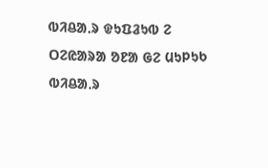ᱵᱤᱪᱟᱹᱨ ᱫᱩᱯᱲᱩᱵ ᱮ ᱛᱮᱭᱟᱨᱟ ᱚᱱᱟ ᱜᱮ ᱢᱩᱞᱩᱠ ᱵᱤᱪᱟ.ᱨ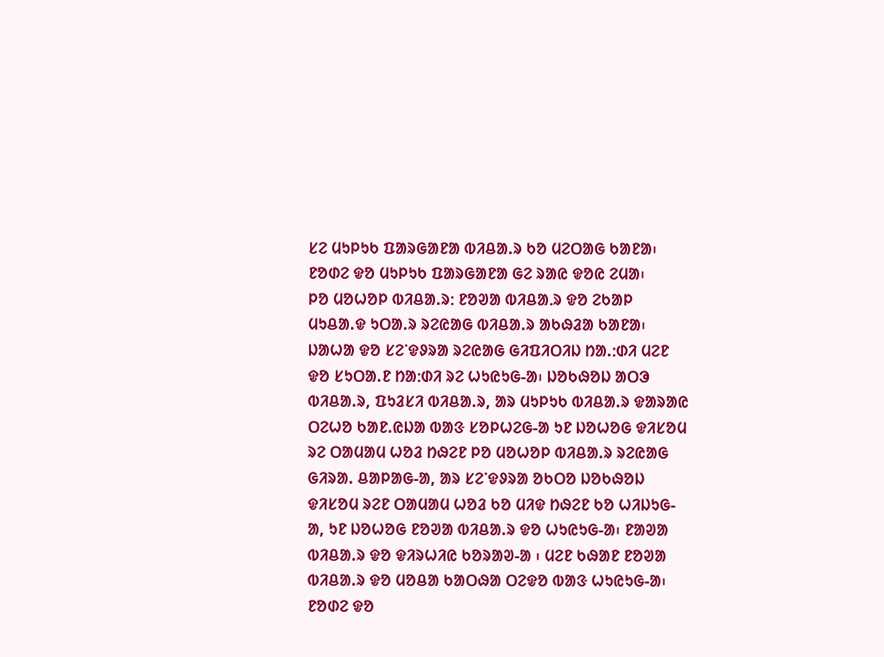ᱥᱮ ᱢᱩᱞᱩᱠ ᱯᱟᱨᱜᱟᱱᱟ ᱵᱤᱪᱟ.ᱨ ᱠᱚ ᱢᱮᱛᱟᱜ ᱠᱟᱱᱟ᱾ ᱱᱚᱰᱮ ᱫᱚ ᱢᱩᱞᱩᱠ ᱯᱟᱨᱜᱟᱱᱟ ᱜᱮ ᱨᱟᱭ ᱫᱚᱭ ᱮᱢᱟ᱾
ᱞᱚ ᱢᱚᱦᱚᱞ ᱵᱤᱪᱟ.ᱨᱺ ᱱᱚᱣᱟ ᱵᱤᱪᱟᱹᱨ ᱫᱚ ᱮᱠᱟᱞ ᱢᱩᱪᱟ.ᱫ ᱩᱛᱟ.ᱨ ᱨᱮᱭᱟᱜ ᱵᱤᱪᱟ.ᱨ ᱟᱠᱷᱲᱟ ᱠᱟᱱᱟ᱾ ᱡᱟᱦᱟ ᱫᱚ ᱥᱮᱸᱫᱽᱨᱟ ᱨᱮᱭᱟᱜ ᱜᱤᱯᱤᱛᱤᱡ ᱴᱟ.ᱺᱰᱤ ᱢᱮᱱ ᱫᱚ ᱥᱩᱛᱟ.ᱱ ᱴᱟᱺᱰᱤ ᱨᱮ ᱦᱩᱭᱩᱜ-ᱟ᱾ ᱡᱚᱠᱷᱚᱡ ᱟᱛᱳ ᱵᱤᱪᱟ.ᱨ, ᱯᱩᱲᱥᱤ ᱵᱤᱪᱟ.ᱨ, ᱟᱨ ᱢᱩᱞᱩᱠ ᱵᱤᱪᱟ.ᱨ ᱫᱟᱨᱟᱭ ᱛᱮᱦᱚ ᱠᱟᱱ.ᱭᱡᱟ ᱵᱟᱝ ᱥᱚᱞᱦᱮᱜ-ᱟ ᱩᱱ ᱡᱚᱦᱚᱜ ᱫᱤᱥᱚᱢ ᱨᱮ ᱛᱟᱢᱟᱢ ᱦᱚᱲ ᱴᱷᱮᱱ ᱞᱚ ᱢᱚᱦᱚᱞ ᱵᱤᱪᱟ.ᱨ ᱨᱮᱭᱟᱜ ᱜᱤᱨᱟ. ᱪᱟᱞᱟᱜ-ᱟ, ᱟᱨ ᱥᱮᱸᱫᱽᱨᱟ ᱚᱠᱛᱚ ᱡᱚᱠᱷᱚᱡ ᱫᱤᱥᱚᱢ ᱨᱮᱱ ᱛᱟᱢᱟᱢ ᱦᱚᱲ ᱠᱚ ᱢᱤᱫ ᱴᱷᱮᱱ ᱠᱚ ᱦᱤᱡᱩᱜ-ᱟ, ᱩᱱ ᱡᱚᱦᱚᱜ ᱱᱚᱣᱟ ᱵᱤᱪᱟ.ᱨ ᱫᱚ ᱦᱩᱭᱩᱜ-ᱟ᱾ ᱱᱟᱣᱟ ᱵᱤᱪᱟ.ᱨ ᱫᱚ ᱫᱤᱨᱦᱤᱭ ᱠᱚᱨᱟᱣ-ᱟ ᱾ ᱢᱮᱱ ᱠᱷᱟᱱ ᱱᱚᱣᱟ ᱵᱤᱪᱟ.ᱨ ᱫᱚ ᱢᱚᱪᱟ ᱠᱟᱛᱷᱟ ᱛᱮᱫᱚ ᱵᱟᱝ ᱦᱩᱭᱩᱜ-ᱟ᱾ ᱱᱚᱰᱮ ᱫᱚ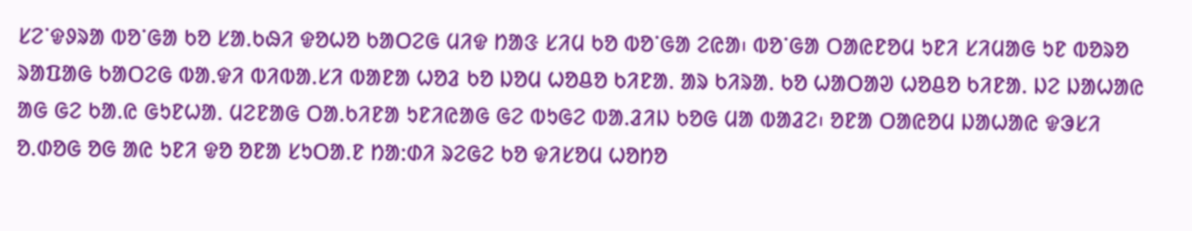ᱥᱮᱸᱫᱽᱨᱟ ᱵᱚᱸᱜᱟ ᱠᱚ ᱥᱟ.ᱠᱷᱤ ᱫᱚᱦᱚ ᱠᱟᱛᱮᱜ ᱢᱤᱫ ᱴᱟᱝ ᱥᱤᱢ ᱠᱚ ᱵᱚᱸᱜᱟ ᱮᱭᱟ᱾ ᱵᱚᱸᱜᱟ ᱛᱟᱭᱱᱚᱢ ᱩᱱᱤ ᱥᱤᱢᱟᱜ ᱩᱱ ᱵᱚᱨᱚ ᱨᱟᱯᱟᱜ ᱠᱟᱛᱮᱜ ᱵᱟ.ᱫᱤ ᱵᱤᱵᱟ.ᱥᱤ ᱵᱟᱱᱟ ᱦᱚᱲ ᱠᱚ ᱡᱚᱢ ᱦᱚᱪᱚ ᱠᱤᱱᱟ. ᱟᱨ ᱠᱤᱨᱟ. ᱠᱚ ᱦᱟᱛᱟᱣ ᱦᱚᱪᱚ ᱠᱤᱱᱟ. ᱡᱮ ᱡᱟᱦᱟᱭ ᱟᱜ ᱜᱮ ᱠᱟ.ᱭ ᱜᱩᱱᱦᱟ. ᱢᱮᱱᱟᱜ ᱛᱟ.ᱠᱤᱱᱟ ᱩᱱᱤᱭᱟᱜ ᱜᱮ ᱵᱩᱜᱮ ᱵᱟ.ᱲᱤᱡ ᱠᱚᱜ ᱢᱟ ᱵᱟᱲᱮ᱾ ᱚᱱᱟ ᱛᱟᱭᱚᱢ ᱡᱟᱦᱟᱭ ᱫᱳᱥᱤ ᱚ.ᱰᱚᱜ ᱚᱜ ᱟᱭ ᱩᱱᱤ ᱫᱚ ᱚᱱᱟ ᱥᱩᱛᱟ.ᱱ ᱴᱟᱺᱰᱤ ᱨᱮᱜᱮ ᱠᱚ ᱫᱤᱥᱚᱢ ᱦᱚᱴᱚ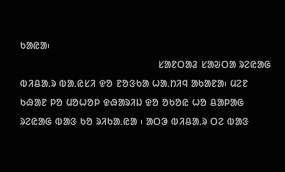ᱠᱟᱭᱟ᱾
                                              ᱥᱟᱱᱛᱟᱲ ᱥᱟᱶᱛᱟ ᱨᱮᱭᱟᱜ ᱵᱤᱪᱟᱹᱨ ᱵᱟ.ᱭᱥᱤ ᱫᱚ ᱱᱚᱝᱠᱟ ᱦᱟ.ᱴᱤᱧ ᱟᱠᱟᱱᱟ᱾ ᱢᱮᱱ ᱠᱷᱟᱱ ᱞᱚ ᱢᱚᱦᱚᱞ ᱫᱷᱟᱨᱤᱡ ᱫᱚ ᱚᱠᱚᱭ ᱦᱚ ᱪᱟᱞᱟᱜ ᱨᱮᱭᱟᱜ ᱵᱟᱝ ᱠᱚ ᱨᱤᱠᱟ.ᱭᱟ ᱾ ᱟᱛᱳ ᱵᱤᱪᱟᱹᱨ ᱛᱮ ᱵᱟᱝ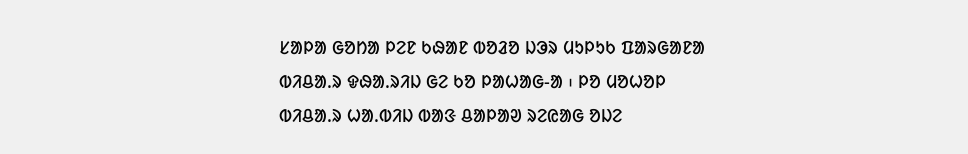ᱥᱟᱞᱟ ᱜᱚᱴᱟ ᱞᱮᱱ ᱠᱷᱟᱱ ᱵᱚᱲᱚ ᱡᱳᱨ ᱢᱩᱞᱩᱠ ᱯᱟᱨᱜᱟᱱᱟ ᱵᱤᱪᱟ.ᱨ ᱫᱷᱟ.ᱨᱤᱡ ᱜᱮ ᱠᱚ ᱞᱟᱦᱟᱜ-ᱟ ᱾ ᱞᱚ ᱢᱚᱦᱚᱞ ᱵᱤᱪᱟ.ᱨ ᱦᱟ.ᱵᱤᱡ ᱵᱟᱝ ᱪᱟᱞᱟᱣ ᱨᱮᱭᱟᱜ ᱚᱡᱮ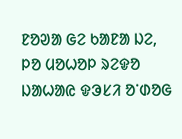ᱱᱚᱣᱟ ᱜᱮ ᱠᱟᱱᱟ ᱡᱮ, ᱞᱚ ᱢᱚᱦᱚᱞ ᱨᱮᱫᱚ ᱡᱟᱦᱟᱭ ᱫᱳᱥᱤ ᱚᱸᱰᱚᱜ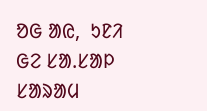ᱚᱜ ᱟᱭ,  ᱩᱱᱤ ᱜᱮ ᱥᱟ.ᱥᱟᱞ ᱥᱟᱨᱟᱢ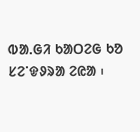ᱵᱟ.ᱜᱤ ᱠᱟᱛᱮᱜ ᱠᱚ ᱥᱮᱸᱫᱽᱨᱟ ᱮᱭᱟ ᱾